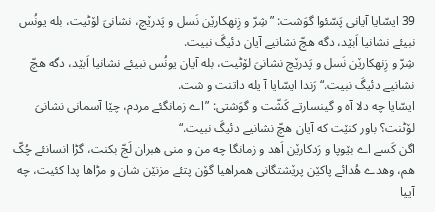39 ایسّایا آیانی پَسّئوا گوَشت: ”شِرّ و زِنهکارێن نَسل و پَدرێچ، نشانیَ لۆٹیت، بله یونُس نبیئے نشانیا اَبێد، دگه هچّ نشانیے آیان دئیگَ نبیت.
شِرّ و زِنهکارێن نَسل و پَدرێچ نشانیَ لۆٹیت، بله آیان یونُس نبیئے نشانیا اَبێد، دگه هچّ نشانیے دئیگَ نبیت.“ رَندا ایسّایا آ یله داتنت و شت.
ایسّایا چه دلا آه و گینسارتے کَشّت و گوَشتی: ”اے زمانگئے مردم، چێا آسمانی نشانیَ لۆٹنت؟ باور کنێت که آیان هچّ نشانیے دئیگَ نبیت.“
اگن کَسے اے بێوپا و رَدکارێن اَهد و زمانگا چه من و منی هبران لَجّ بکنت، گڑا انسانئے چُکّ هم، وهدے هُدائے پاکێن پرێشتگانی همراهیا گۆن پتئے مزنێن شان و مڑاها پدا کئیت، چه آییا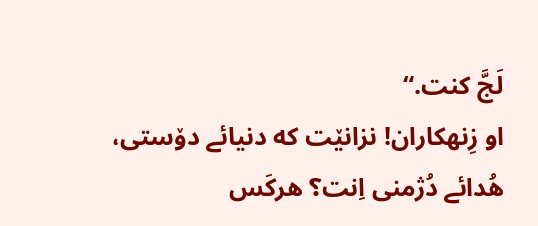لَجَّ کنت.“
او زِنهکاران! نزانێت که دنیائے دۆستی، هُدائے دُژمنی اِنت؟ هرکَس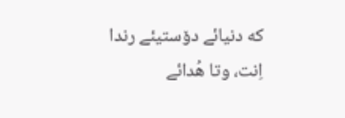که دنیائے دۆستیئے رندا اِنت، وتا هُدائے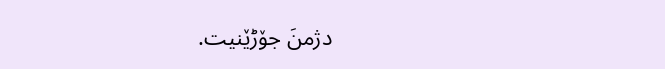دژمنَ جۆڑێنیت.